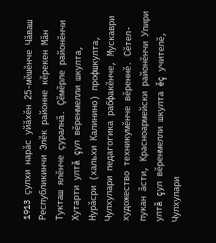1913 çулхи нарăс уйăхĕн 25-мĕшĕнче Чăваш Республикинчи Элĕк районне кĕрекен Мăн Тукташ ялĕнче çуралнă. Çĕмĕрле районĕнчи Хутарти ултă çул вĕренмелли шкулта, Нурăсри (хальхи Калинино) профшкулта, Чулхулари педагогика рабфакĕнче, Мускаври художество техникумĕнче вĕреннĕ. Сĕтел-пукан ăсти, Красноармейски районĕнчи Упири ултă çул вĕренмелли шкулта ĕç учителĕ, Чулхулари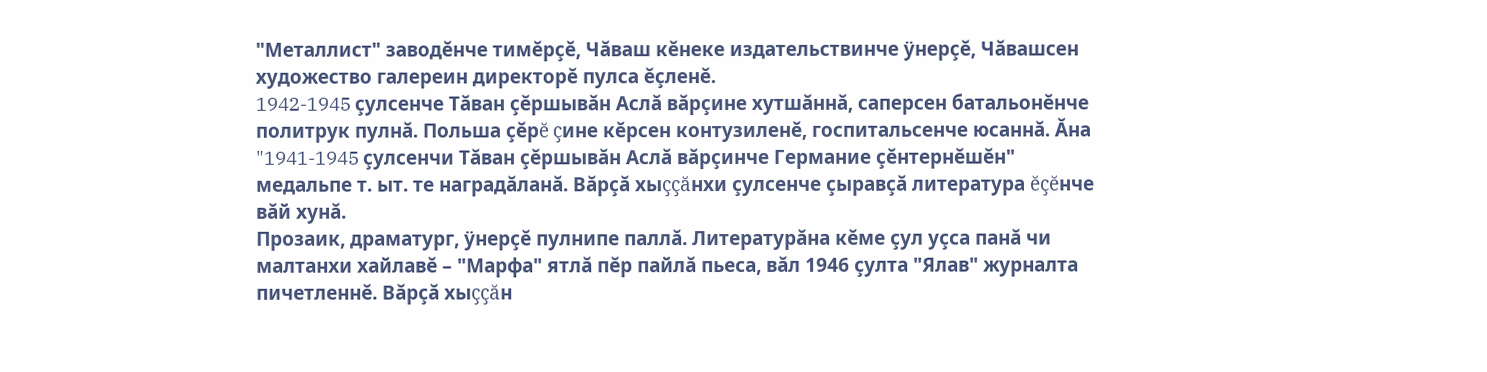"Металлист" заводĕнче тимĕрçĕ, Чăваш кĕнеке издательствинче ÿнерçĕ, Чăвашсен художество галереин директорĕ пулса ĕçленĕ.
1942-1945 çулсенче Тăван çĕршывăн Аслă вăрçине хутшăннă, саперсен батальонĕнче политрук пулнă. Польша çĕрĕ çине кĕрсен контузиленĕ, госпитальсенче юсаннă. Ăна "1941-1945 çулсенчи Тăван çĕршывăн Аслă вăрçинче Германие çĕнтернĕшĕн" медальпе т. ыт. те наградăланă. Вăрçă хыççăнхи çулсенче çыравçă литература ĕçĕнче вăй хунă.
Прозаик, драматург, ÿнерçĕ пулнипе паллă. Литературăна кĕме çул уçса панă чи малтанхи хайлавĕ – "Марфа" ятлă пĕр пайлă пьеса, вăл 1946 çулта "Ялав" журналта пичетленнĕ. Вăрçă хыççăн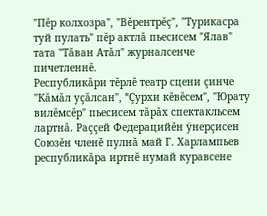"Пĕр колхозра", "Вĕрентрĕç", "Турикасра туй пулать" пĕр актлă пьесисем "Ялав" тата "Тăван Атăл" журналсенче пичетленнĕ.
Республикăри тĕрлĕ театр сцени çинче "Кăмăл уçăлсан", "Çурхи кĕвĕсем", "Юрату вилĕмсĕр" пьесисем тăрăх спектакльсем лартнă. Раççей Федерацийĕн ÿнерçисен Союзĕн членĕ пулнă май Г. Харлампьев республикăра иртнĕ нумай куравсене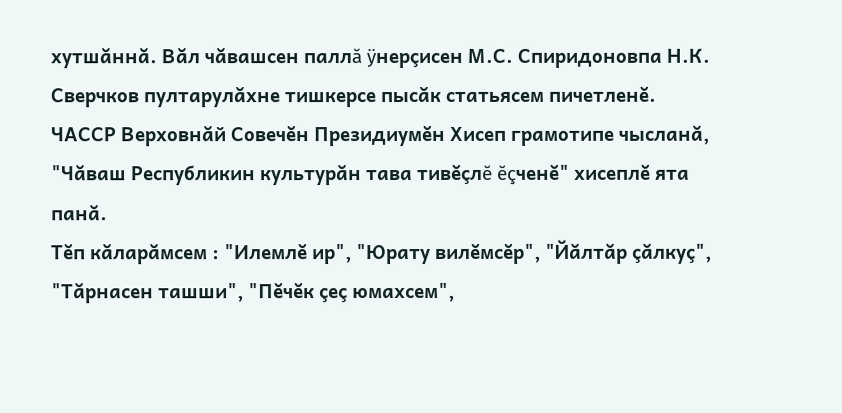хутшăннă. Вăл чăвашсен паллă ÿнерçисен М.С. Спиридоновпа Н.К. Сверчков пултарулăхне тишкерсе пысăк статьясем пичетленĕ.
ЧАССР Верховнăй Совечĕн Президиумĕн Хисеп грамотипе чысланă, "Чăваш Республикин культурăн тава тивĕçлĕ ĕçченĕ" хисеплĕ ята панă.
Тĕп кăларăмсем : "Илемлĕ ир", "Юрату вилĕмсĕр", "Йăлтăр çăлкуç", "Тăрнасен ташши", "Пĕчĕк çеç юмахсем",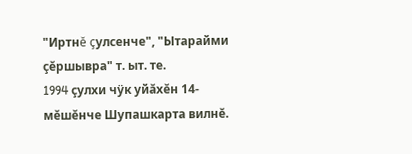"Иртнĕ çулсенче", "Ытарайми çĕршывра" т. ыт. те.
1994 çулхи чÿк уйăхĕн 14-мĕшĕнче Шупашкарта вилнĕ.